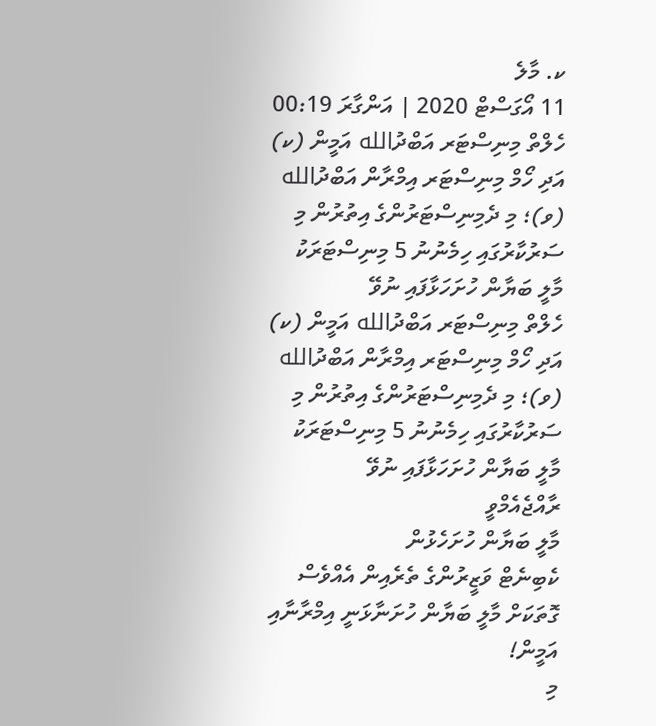ކ. މާލެ
11 އޯގަސްޓް 2020 | އަންގާރަ 00:19
ހެލްތް މިނިސްޓަރ އަބްދުالله އަމީން (ކ) އަދި ހޯމް މިނިސްޓަރ އިމްރާން އަބްދުالله (ވ)؛ މި ދެމިނިސްޓަރުންގެ އިތުރުން މި ސަރުކާރުގައި ހިމެނުނު 5 މިނިސްޓަރަކު މާލީ ބަޔާން ހުށަހަޅާފައި ނުވޭ
ހެލްތް މިނިސްޓަރ އަބްދުالله އަމީން (ކ) އަދި ހޯމް މިނިސްޓަރ އިމްރާން އަބްދުالله (ވ)؛ މި ދެމިނިސްޓަރުންގެ އިތުރުން މި ސަރުކާރުގައި ހިމެނުނު 5 މިނިސްޓަރަކު މާލީ ބަޔާން ހުށަހަޅާފައި ނުވޭ
ރާއްޖެއެމްވީ
މާލީ ބަޔާން ހުށަހެޅުން
ކެބިނެޓް ވަޒީރުންގެ ތެރެއިން އެއްވެސް ގޮތަކަށް މާލީ ބަޔާން ހުށަނާޅަނީ އިމްރާނާއި އަމީން!
މި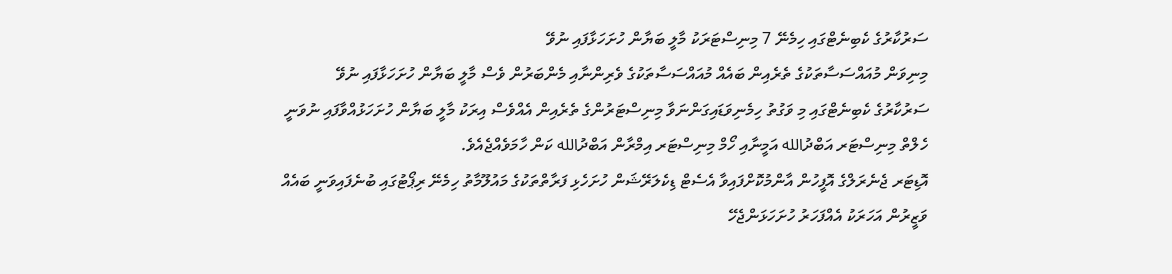ސަރުކާރުގެ ކެބިނެޓްގައި ހިމެނޭ 7 މިނިސްޓަރަކު މާލީ ބަޔާން ހުށަހަޅާފައި ނުވޭ
މިނިވަން މުއައްސަސާތަކުގެ ތެރެއިން ބައެއް މުއައްސަސާތަކުގެ ވެރިންނާއި މެންބަރުން ވެސް މާލީ ބަޔާން ހުށަހަޅާފައި ނުވޭ
ސަރުކާރުގެ ކެބިނެޓްގައި މި ވަގުތު ހިމެނިވަޑައިގަންނަވާ މިނިސްޓަރުންގެ ތެރެއިން އެއްވެސް އިރަކު މާލީ ބަޔާން ހުށަހަޅުއްވާފައި ނުވަނީ ހެލްތް މިނިސްޓަރ އަބްދުالله އަމީނާއި ހޯމް މިނިސްޓަރ އިމްރާން އަބްދުالله ކަން ހާމަވެއްޖެއެވެ.
އޮޑިޓަރ ޖެނެރަލްގެ އޮފީހުން އާންމުކޮށްފައިވާ އެސެޓް ޑިކެލަރޭޝަން ހުށަހެޅި ފަރާތްތަކުގެ މައުލޫމާތު ހިމެނޭ ރިޕޯޓުގައި ބުނެފައިވަނީ ބައެއް ވަޒީރުން އަހަރަކު އެއްފަހަރު ހުށަހަޅަންޖެހޭ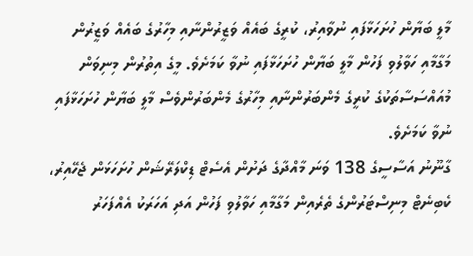މާލީ ބަޔާން ހުށަހަޅާފައި ނުވާއިރު، ކުރީގެ ބައެއް ވަޒީރުންނާއި މިހާރުގެ ބައެއް ވަޒީރުން މަގާމާއި ހަވާލުވި ފަހުން މާލީ ބަޔާން ހުށަހަޅާފައި ނުވާ ކަމަށެވެ. މީގެ އިތުރުން މިނިވަން މުއައްސަސާތަކުގެ ކުރީގެ މެންބަރުންނާއި މިހާރުގެ މެންބަރުންވެސް މާލީ ބަޔާން ހުށަހަޅާފައި ނުވާ ކަމަށެވެ.
ގާނޫނު އަސާސީގެ 138 ވަނަ މާއްދާގެ ދަށުން އެސެޓް ޑިކްލަރޭޝަން ހުށަހަޅަން ޖެހޭއިރު، ކެބިނެޓް މިނިސްޓަރުންގެ ތެރެއިން މަގާމާއި ހަވާލުވި ފަހުން އަދި އަހަރަކު އެއްފަހަރު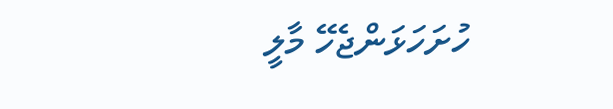ހުށަހަޅަންޖެހޭ މާލީ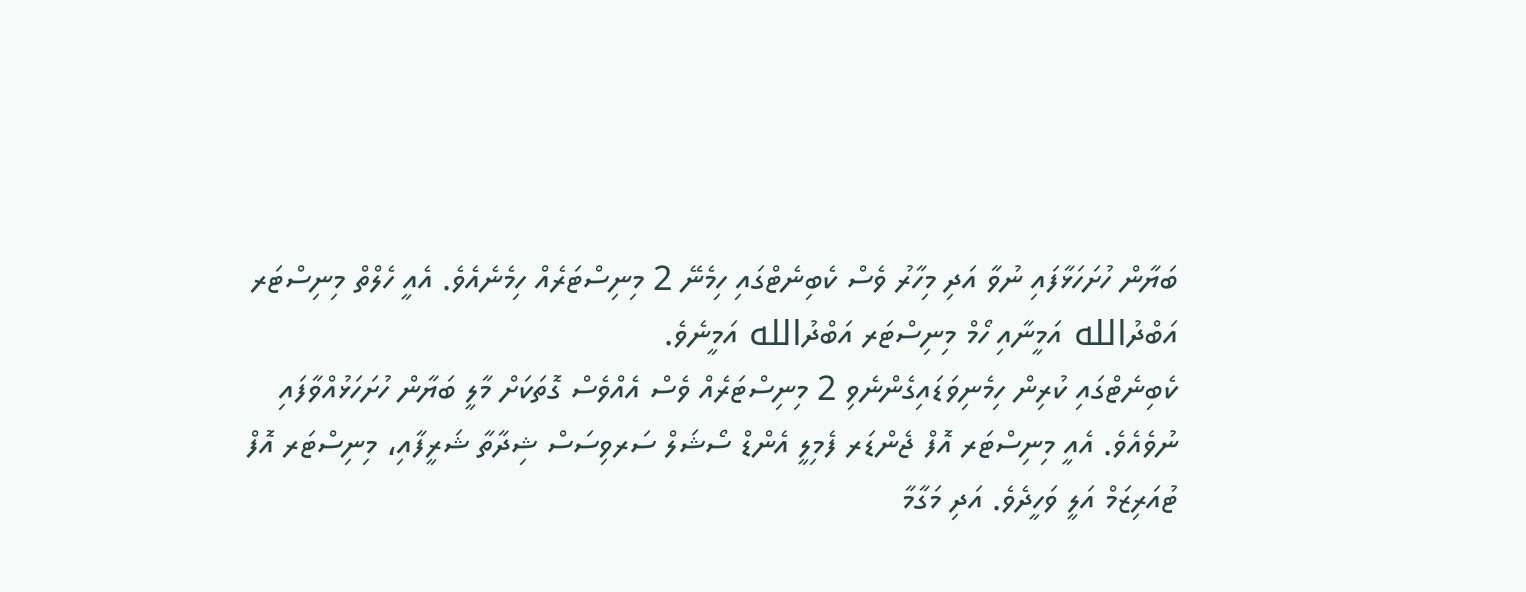ބަޔާން ހުށަހަޅާފައި ނުވާ އަދި މިހާރު ވެސް ކެބިނެޓްގައި ހިމެނޭ 2 މިނިސްޓަރެއް ހިމެނެއެވެ. އެއީ ހެލްތް މިނިސްޓަރ އަބްދުالله އަމީނާއި ހޯމް މިނިސްޓަރ އަބްދުالله އަމީނެވެ.
ކެބިނެޓްގައި ކުރިން ހިމެނިވަޑައިގެންނެވި 2 މިނިސްޓަރެއް ވެސް އެއްވެސް ގޮތަކަށް މާލީ ބަޔާން ހުށަހަޅުއްވާފައި ނުވެއެވެ. އެއީ މިނިސްޓަރ އޮފް ޖެންޑަރ ފެމިލީ އެންޑް ސޯޝަލް ސަރވިސަސް ޝިދާތާ ޝަރީފާއި، މިނިސްޓަރ އޮފް ޓުއަރިޒަމް އަލީ ވަހީދެވެ. އަދި މަގާމާ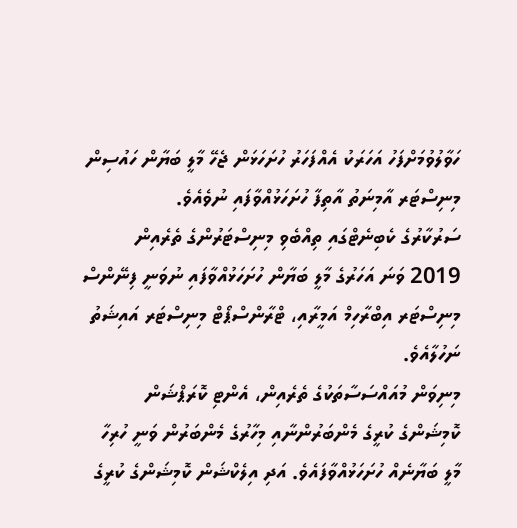ހަވާލުވުމަށްފަހު އަހަރަކު އެއްފަހަރު ހުށަހަޅަން ޖެހޭ މާލީ ބަޔާން ހައުސިން މިނިސްޓަރ އާމިނަތު އާތިފާ ހުށަހަޅުއްވާފައި ނުވެއެވެ.
ސަރުކާރުގެ ކެބިނެޓްގައި ތިއްބެވި މިނިސްޓަރުންގެ ތެރެއިން 2019 ވަނަ އަހަރުގެ މާލީ ބަޔާން ހުށަހަޅުއްވާފައި ނުވަނީ ފިނޭންސް މިނިސްޓަރ އިބްރާހިމް އަމީރާއި، ޓްރާންސްޕޯޓް މިނިސްޓަރ އައިޝަތު ނަހުލާއެވެ.
މިނިވަން މުއައްސަސާތަކުގެ ތެރެއިން، އެންޓި ކޮރަޕްޝަން ކޮމިޝަންގެ ކުރީގެ މެންބަރުންނާއި މިހާރުގެ މެންބަރުން ވަނީ ހުރިހާ މާލީ ބަޔާނެއް ހުށަހަޅުއްވާފައެވެ. އަދި އިލެކްޝަން ކޮމިޝަންގެ ކުރީގެ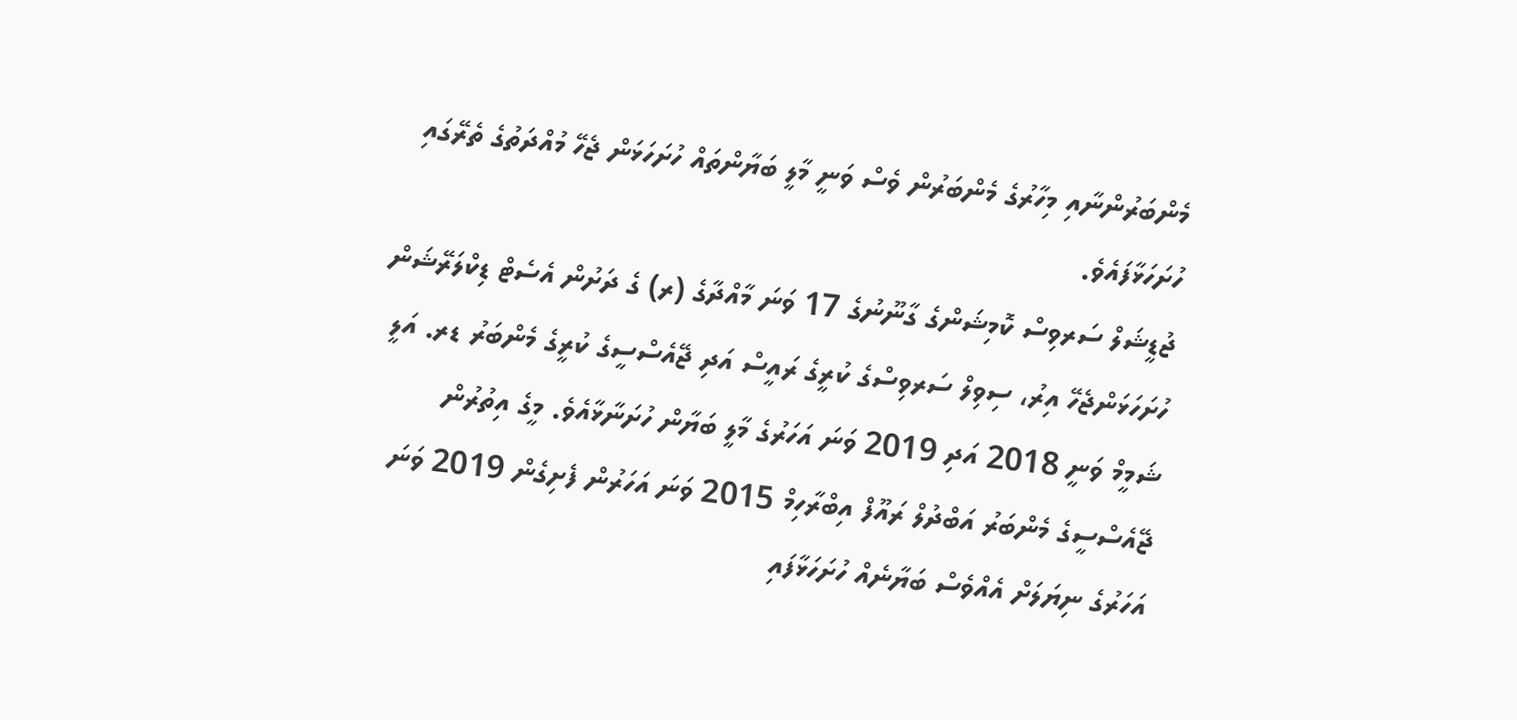މެންބަރުންނާއި މިހާރުގެ މެންބަރުން ވެސް ވަނީ މާލީ ބަޔާންތައް ހުށަހަޅަން ޖެހޭ މުއްދަތުގެ ތެރޭގައި ހުށަހަޅާފައެވެ.
ޖުޑީޝަލް ސަރވިސް ކޮމިޝަންގެ ގާނޫނުގެ 17 ވަނަ މާއްދާގެ (ރ) ގެ ދަށުން އެސެޓް ޑިކްލަރޭޝަން ހުށަހަޅަންޖެހޭ އިރު، ސިވިލް ސަރވިސްގެ ކުރީގެ ރައީސް އަދި ޖޭއެސްސީގެ ކުރީގެ މެންބަރު ޑރ. އަލީ ޝަމީމް ވަނީ 2018 އަދި 2019 ވަނަ އަހަރުގެ މާލީ ބަޔާން ހުށަނާޅާއެވެ. މީގެ އިތުރުން ޖޭއެސްސީގެ މެންބަރު އަބްދުލް ރައޫފް އިބްރާހިމް 2015 ވަނަ އަހަރުން ފެށިގެން 2019 ވަނަ އަހަރުގެ ނިޔަލަށް އެއްވެސް ބަޔާނެއް ހުށަހަޅާފައި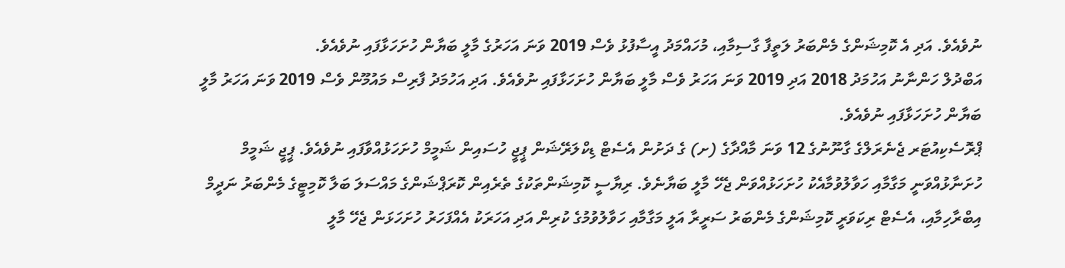ނުވެއެވެ. އަދި އެ ކޮމިޝަންގެ މެންބަރު ލަތީފާ ގާސިމާއި، މުހައްމަދު އީސާފުޅު ވެސް 2019 ވަނަ އަހަރުގެ މާލީ ބަޔާން ހުށަހަޅާފައި ނުވެއެވެ.
އަބްދުލް ހަންނާނު އަހުމަދު 2018 އަދި 2019 ވަނަ އަހަރު ވެސް މާލީ ބަޔާން ހުށަހަޅާފައި ނުވެއެވެ. އަދި އަހުމަދު ފާރިސް މައުމޫން ވެސް 2019 ވަނަ އަހަރު މާލީ ބަޔާން ހުށަހަޅާފައި ނުވެއެވެ.
ޕްރޮސެކިއުޓަރ ޖެނެރަލްގެ ގާނޫނުގެ 12 ވަނަ މާއްދާގެ (ށ) ގެ ދަށުން އެސެޓް ޑިކްލަރޭޝަން ޕީޖީ ހުސައިން ޝަމީމް ހުށަހަޅުއްވާފައި ނުވެއެވެ. ޕީޖީ ޝަމީމް ހުށަނާޅުއްވަނީ މަގާމާއި ހަވާލުވުމާއެކު ހުށަހަޅުއްވަން ޖެހޭ މާލީ ބަޔާނެވެ. ރިޔާސީ ކޮމިޝަންތަކުގެ ތެރެއިން ކޮރަޕްޝަންގެ މައްސަލަ ބަލާ ކޮމިޓީގެ މެންބަރު ނަދީމް އިބްރާހިމާއި، އެސެޓް ރިކަވަރީ ކޮމިޝަންގެ މެންބަރު ސަރީރާ އަލީ މަގާމާއި ހަވާލުވުމުގެ ކުރިން އަދި އަހަރަކު އެއްފަހަރު ހުށަހަޅަން ޖެހޭ މާލީ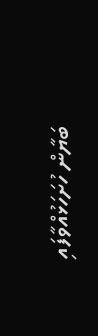ބަޔާން ހުށަހަޅުއްވާފައި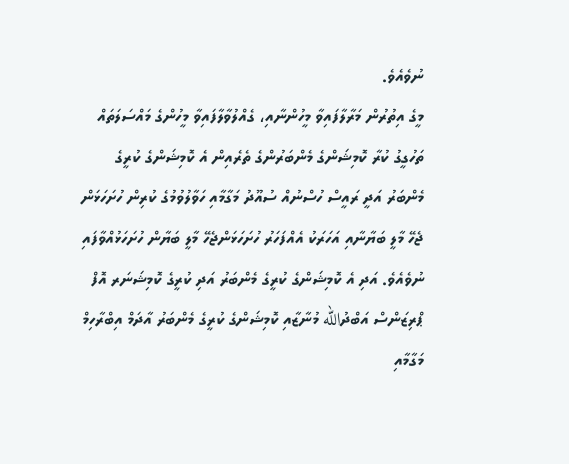ނުވެއެވެ.
މީގެ އިތުރުން މަރާލާފައިވާ މީހުންނާއި، ގެއްލުވާލާފައިވާ މީހުންގެ މައްސަލަތައް ތަހުގީގު ކުރާ ކޮމިޝަންގެ މެންބަރުންގެ ތެރެއިން އެ ކޮމިޝަންގެ ކުރީގެ މެންބަރު އަދީ ރައީސް ހުސްނުއް ސުއޫދު މަގާމާއި ހަވާލުވުމުގެ ކުރިން ހުށަހަޅަން ޖެހޭ މާލީ ބަޔާނާއި އަހަރަކު އެއްފަހަރު ހުށަހަޅަންޖެހޭ މާލީ ބަޔާން ހުށަހަޅުއްވާފައި ނުވެއެވެ. އަދި އެ ކޮމިޝަންގެ ކުރީގެ މެންބަރު އަދި ކުރީގެ ކޮމިޝަނަރ އޮފް ޕްރިޒަންސް އަބްދުالله މުނާޒާއި ކޮމިޝަންގެ ކުރީގެ މެންބަރު އާދަމް އިބްރާހިމް މަގާމާއި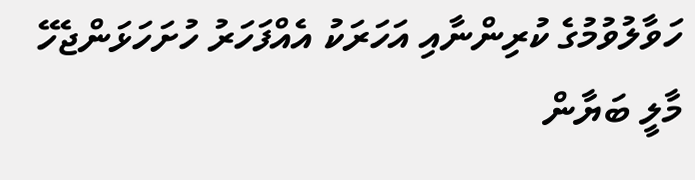ހަވާލުވުމުގެ ކުރިންނާއި އަހަރަކު އެއްފަހަރު ހުށަހަޅަންޖެހޭ މާލީ ބަޔާން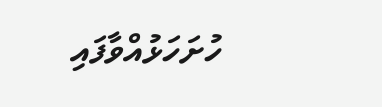ހުށަހަޅުއްވާފައި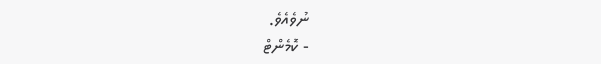ނުވެއެވެ.
- ކޮމެންޓް